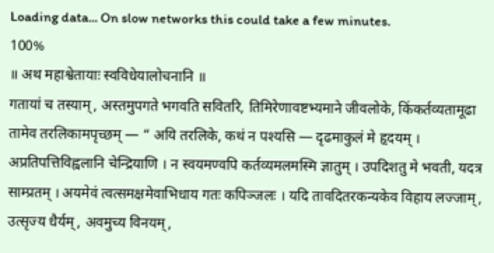Loading data... On slow networks this could take a few minutes.
100%
॥ अथ महाश्वेतायाः स्वविधेयालोचनानि ॥
गतायां च तस्याम्, अस्तमुपगते भगवति सवितरि, तिमिरेणावष्टभ्यमाने जीवलोके, किंकर्तव्यतामूढा तामेव तरलिकामपृच्छम् — “ अयि तरलिके, कथं न पश्यसि — दृढमाकुलं मे हृदयम् । अप्रतिपत्तिविह्वलानि चेन्द्रियाणि । न स्वयमण्वपि कर्तव्यमलमस्मि ज्ञातुम् । उपदिशतु मे भवती, यदत्र साम्प्रतम् । अयमेवं त्वत्समक्षमेवाभिधाय गतः कपिञ्जलः । यदि तावदितरकन्यकेव विहाय लज्जाम्, उत्सृज्य धैर्यम्, अवमुच्य विनयम्,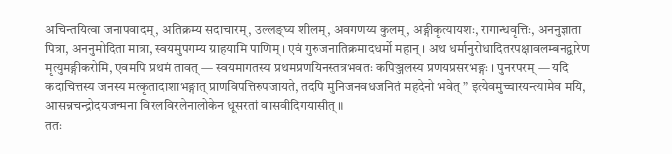अचिन्तयित्वा जनापवादम्, अतिक्रम्य सदाचारम्, उल्लङ्घ्य शीलम्, अवगणय्य कुलम्, अङ्गीकृत्यायशः, रागान्धवृत्तिः, अननुज्ञाता पित्रा, अननुमोदिता मात्रा, स्वयमुपगम्य ग्राहयामि पाणिम् । एवं गुरुजनातिक्रमादधर्मो महान् । अथ धर्मानुरोधादितरपक्षावलम्बनद्वारेण मृत्युमङ्गीकरोमि, एवमपि प्रथमं तावत् — स्वयमागतस्य प्रथमप्रणयिनस्तत्रभवतः कपिञ्जलस्य प्रणयप्रसरभङ्गः । पुनरपरम् — यदि कदाचित्तस्य जनस्य मत्कृतादाशाभङ्गात् प्राणविपत्तिरुपजायते, तदपि मुनिजनवधजनितं महदेनो भवेत् ” इत्येवमुच्चारयन्त्यामेव मयि, आसन्नचन्द्रोदयजन्मना विरलविरलेनालोकेन धूसरतां वासवीदिगयासीत् ॥
ततः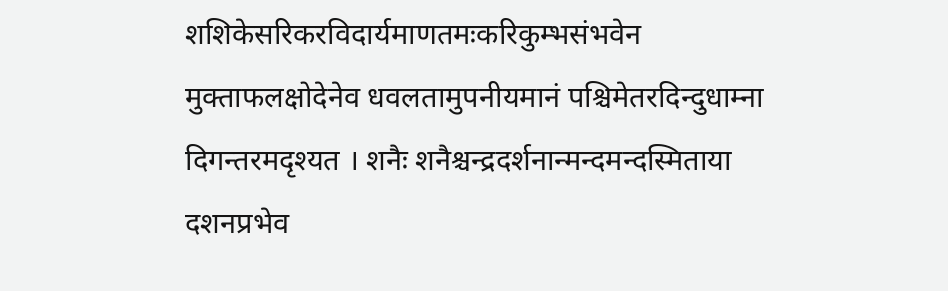शशिकेसरिकरविदार्यमाणतमःकरिकुम्भसंभवेन मुक्ताफलक्षोदेनेव धवलतामुपनीयमानं पश्चिमेतरदिन्दुधाम्ना दिगन्तरमदृश्यत । शनैः शनैश्चन्द्रदर्शनान्मन्दमन्दस्मिताया दशनप्रभेव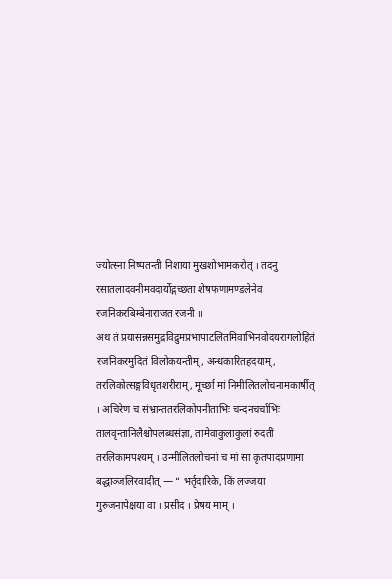ज्योत्स्ना निष्पतन्ती निशाया मुखशोभामकरोत् । तदनु रसातलादवनीमवदार्योद्गच्छता शेषफणामण्डलेनेव रजनिकरबिम्बेनाराजत रजनी ॥
अथ तं प्रयासन्नसमुद्रविद्रुमप्रभापाटलितमिवाभिनवोदयरागलोहितं रजनिकरमुदितं विलोकयन्तीम्, अन्धकारितहदयाम्, तरलिकोत्सङ्गविधृतशरीराम्, मूर्च्छा मां निमीलितलोचनामकार्षीत् । अचिरेण च संभ्रान्ततरलिकोपनीताभिः चन्दनचर्चाभिः तालवृन्तानिलैश्चोपलब्धसंज्ञा, तामेवाकुलाकुलां रुदतीं तरलिकामपश्यम् । उन्मीलितलोचनां च मां सा कृतपादप्रणामा बद्धाञ्जलिरवादीत् — “ भर्तृदारिके, किं लज्जया गुरुजनापेक्षया वा । प्रसीद । प्रेषय माम् ।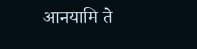आनयामि ते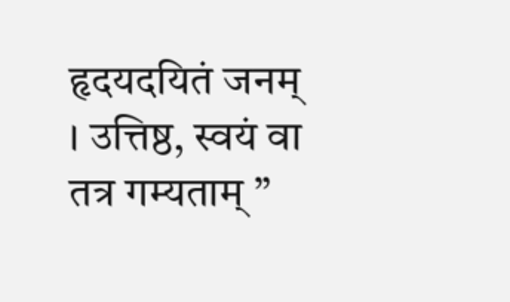हृदयदयितं जनम् । उत्तिष्ठ, स्वयं वा तत्र गम्यताम् ”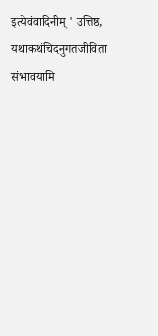इत्येवंवादिनीम् ' उत्तिष्ठ, यथाकथंचिदनुगतजीविता संभावयामि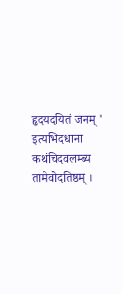हृदयदयितं जनम् ' इत्यभिदधाना कथंचिदवलम्ब्य तामेवोदतिष्ठम् ।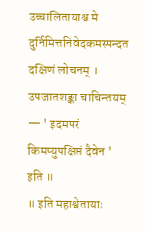उच्चालितायाश्च मे दुर्निमित्तनिवेदकमस्पन्दत दक्षिणं लोचनम् । उपजातशङ्का चाचिन्तयम् — ' इदमपरं किमप्युपक्षिप्तं दैवेन ' इति ॥
॥ इति महाश्वेतायाः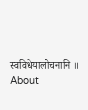स्वविधेयालोचनानि ॥
About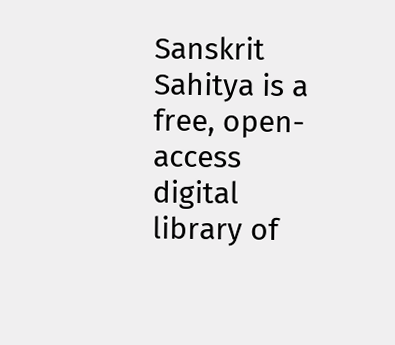Sanskrit Sahitya is a free, open-access digital library of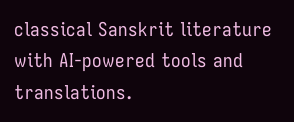classical Sanskrit literature with AI-powered tools and translations.